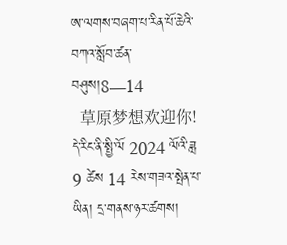ཨ་ལགས་བཞག་པ་རིན་པོ་ཆེའི་བཀའ་སློབ་ཚན་བཤུས།8—14
  草原梦想欢迎你! དེ་རིང་ནི་སྤྱི་ལོ 2024 ལོའི་ཟླ 9 ཚེས 14 རེས་གཟའ་སྤེན་པ་ཡིན། དྲ་གནས་ཉར་ཚགས།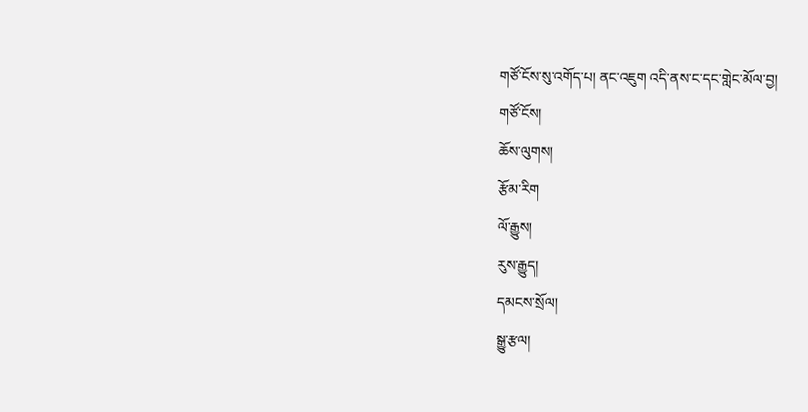གཙོ་ངོས་སུ་འགོད་པ། ནང་འཇུག འདི་ནས་ང་དང་གླེང་མོལ་བྱ།
གཙོ་ངོས།
ཆོས་ལུགས།
རྩོམ་རིག
ལོ་རྒྱུས།
རུས་རྒྱུད།
དམངས་སྲོལ།
སྒྱུ་རྩལ།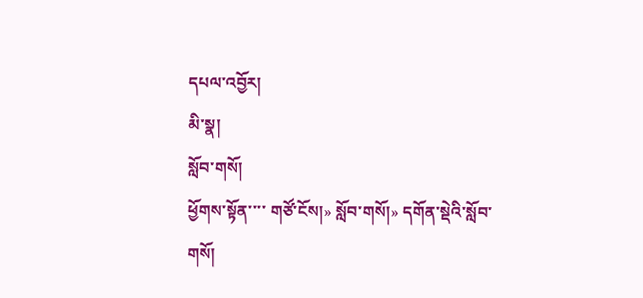དཔལ་འབྱོར།
མི་སྣ།
སློབ་གསོ།
ཕྱོགས་སྟོན་་་་ གཙོ་ངོས།» སློབ་གསོ།» དགོན་སྡེའི་སློབ་གསོ།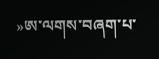»ཨ་ལགས་བཞག་པ་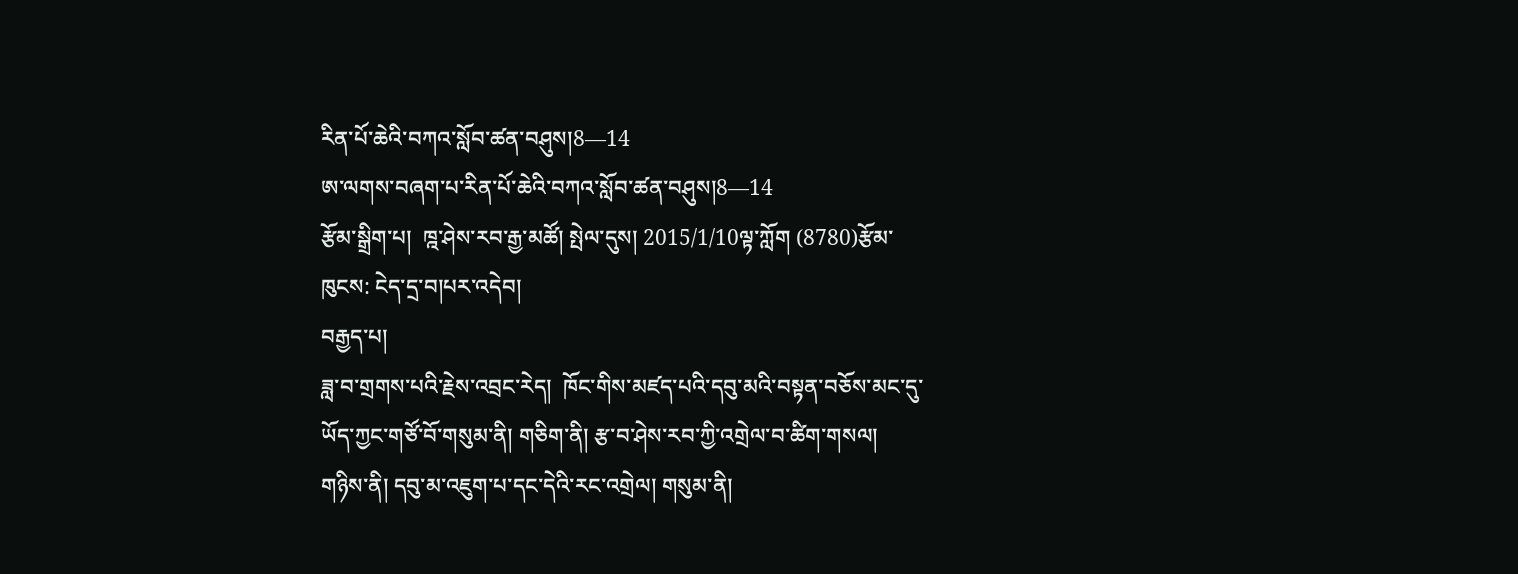རིན་པོ་ཆེའི་བཀའ་སློབ་ཚན་བཤུས།8—14
ཨ་ལགས་བཞག་པ་རིན་པོ་ཆེའི་བཀའ་སློབ་ཚན་བཤུས།8—14
རྩོམ་སྒྲིག་པ།  ཁྰ་ཤེས་རབ་རྒྱ་མཚོ། སྤེལ་དུས། 2015/1/10ལྟ་ཀློག (8780)རྩོམ་ཁུངས: ངེད་དྲ་བ།པར་འདེབ།
བརྒྱད་པ།
ཟླ་བ་གྲགས་པའི་རྗེས་འབྲང་རེད།  ཁོང་གིས་མཛད་པའི་དབུ་མའི་བསྟན་བཅོས་མང་དུ་ཡོད་ཀྱང་གཙོ་བོ་གསུམ་ནི། གཅིག་ནི། རྩ་བ་ཤེས་རབ་ཀྱི་འགྲེལ་བ་ཚིག་གསལ། གཉིས་ནི། དབུ་མ་འཇུག་པ་དང་དེའི་རང་འགྲེལ། གསུམ་ནི།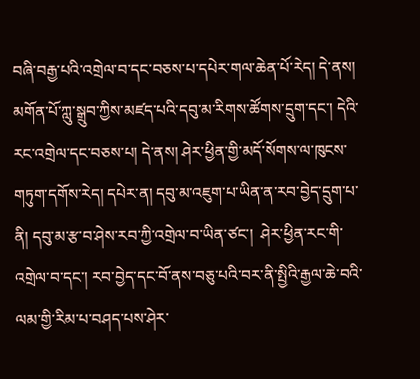བཞི་བརྒྱ་པའི་འགྲེལ་བ་དང་བཅས་པ་དཔེར་གལ་ཆེན་པོ་རེད། དེ་ནས། མགོན་པོ་ཀླུ་སྒྲུབ་ཀྱིས་མཛད་པའི་དབུ་མ་རིགས་ཚོགས་དྲུག་དང་། དེའི་རང་འགྲེལ་དང་བཅས་པ། དེ་ནས། ཤེར་ཕྱིན་གྱི་མདོ་སོགས་ལ་ཁུངས་གཏུག་དགོས་རེད། དཔེར་ན། དབུ་མ་འཇུག་པ་ཡིན་ན་རབ་བྱེད་དྲུག་པ་ནི། དབུ་མ་རྩ་བ་ཤེས་རབ་ཀྱི་འགྲེལ་བ་ཡིན་ཙང་།  ཤེར་ཕྱིན་རང་གི་འགྲེལ་བ་དང་། རབ་བྱེད་དང་བོ་ནས་བཅུ་པའི་བར་ནི་སྤྱིའི་རྒྱལ་ཆེ་བའི་ལམ་གྱི་རིམ་པ་བཤད་པས་ཤེར་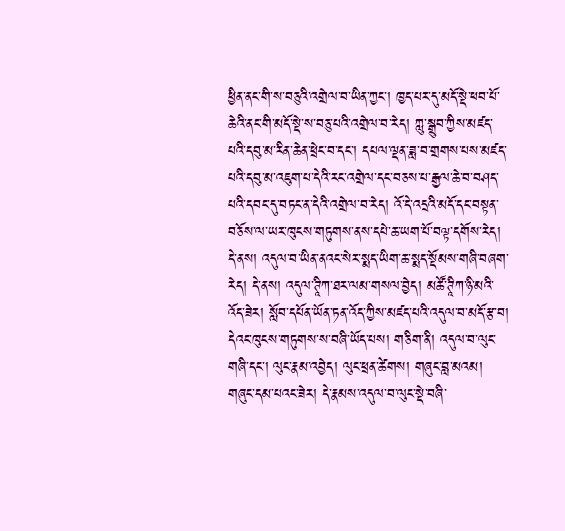ཕྱིན་ནང་གི་ས་བཅུའི་འགྲེལ་བ་ཡིན་ཀྱང་། ཁྱད་པར་དུ་མདོ་སྡེ་ཕབ་པོ་ཆེའི་ནང་གི་མདོ་སྡེ་ས་བཅུ་པའི་འགྲེལ་བ་རེད། ཀླུ་སྒྲུབ་ཀྱིས་མཛད་པའི་དབུ་མ་རིན་ཆེན་ཕྲེང་བ་དང་། དཔལ་ལྡན་ཟླ་བ་གྲགས་པས་མཛད་པའི་དབུ་མ་འཇུག་པ་དེའི་རང་འགྲེལ་དང་བཅས་པ་རྒྱལ་ཆེ་བ་བཤད་པའི་དབང་དུ་བཏང་ན་དེའི་འགྲེལ་བ་རེད། འོ་དེ་འདྲའི་མདོ་དང་བསྟན་བཅོས་ལ་ཡར་ཁུངས་གཏུགས་ནས་དཔེ་ཆ་ཡག་པོ་བལྟ་དགོས་རེད། དེ་ནས། འདུལ་བ་ཡིན་ནའང་སེར་སྨད་ཡིག་ཆ་སྨད་སྡོམས་གཞི་བཞག་རེད། དེ་ནས། འདུལ་ཊཱིཀ་ཐར་ལམ་གསལ་བྱེད། མཚོ་ཊཱིཀ་ཉི་མའི་འོད་ཟེར། སློབ་དཔོན་ཡོན་ཏན་འོད་ཀྱིས་མཛད་པའི་འདུལ་བ་མདོ་རྩ་བ། དེའང་ཁུངས་གཏུགས་ས་བཞི་ཡོད་པས། གཅིག་ནི། འདུལ་བ་ལུང་གཞི་དང་། ལུང་རྣམ་འབྱེད། ལུང་ཕྲན་ཚེགས། གཞུང་བླ་མའམ། གཞུང་དམ་པའང་ཟེར། དེ་རྣམས་འདུལ་བ་ལུང་སྡེ་བཞི་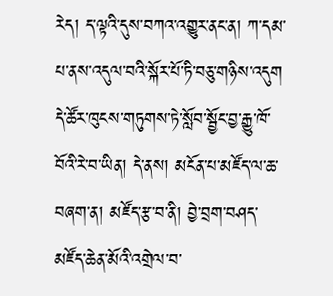རེད། ད་ལྟའི་དུས་བཀའ་འགྱུར་ནང་ན། ཀ་དམ་པ་ནས་འདུལ་བའི་སྐོར་པོ་ཏི་བཅུ་གཉིས་འདུག དེ་ཚོར་ཁུངས་གཏུགས་ཏེ་སློབ་སྦྱོང་བྱ་རྒྱུ་ཁོ་བོའི་རེ་བ་ཡིན། དེ་ནས། མངོན་པ་མཛོད་ལ་ཆ་བཞག་ན། མཛོད་རྩ་བ་ནི། བྱེ་བྲག་བཤད་མཛོད་ཆེན་མོའི་འགྲེལ་བ་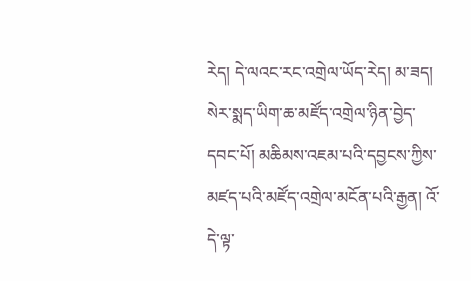རེད། དེ་ལའང་རང་འགྲེལ་ཡོད་རེད། མ་ཟད། སེར་སྨད་ཡིག་ཆ་མཛོད་འགྲེལ་ཉིན་བྱེད་དབང་པོ། མཆིམས་འཇམ་པའི་དབྱངས་ཀྱིས་མཛད་པའི་མཛོད་འགྲེལ་མངོན་པའི་རྒྱན། འོ་དེ་ལྟ་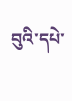བུའི་དཔེ་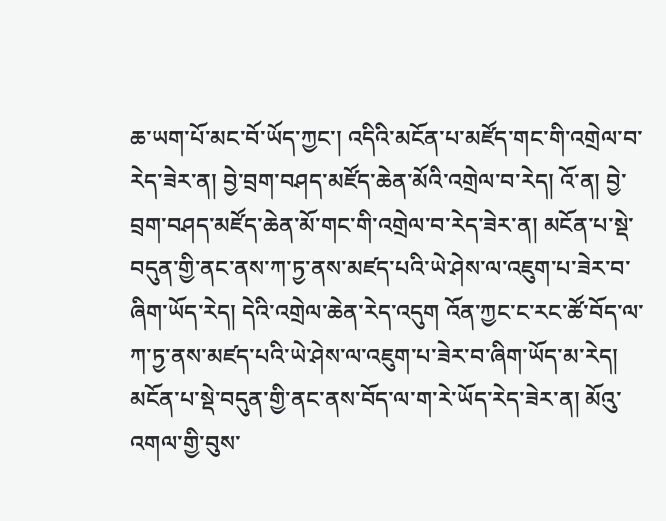ཆ་ཡག་པོ་མང་བོ་ཡོད་ཀྱང་། འདིའི་མངོན་པ་མཛོད་གང་གི་འགྲེལ་བ་རེད་ཟེར་ན། བྱེ་བྲག་བཤད་མཛོད་ཆེན་མོའི་འགྲེལ་བ་རེད། འོ་ན། བྱེ་བྲག་བཤད་མཛོད་ཆེན་མོ་གང་གི་འགྲེལ་བ་རེད་ཟེར་ན། མངོན་པ་སྡེ་བདུན་གྱི་ནང་ནས་ཀ་ཏྱ་ནས་མཛད་པའི་ཡེ་ཤེས་ལ་འཇུག་པ་ཟེར་བ་ཞིག་ཡོད་རེད། དེའི་འགྲེལ་ཆེན་རེད་འདུག འོན་ཀྱང་ང་རང་ཚོ་བོད་ལ་ཀ་ཏྱ་ནས་མཛད་པའི་ཡེ་ཤེས་ལ་འཇུག་པ་ཟེར་བ་ཞིག་ཡོད་མ་རེད། མངོན་པ་སྡེ་བདུན་གྱི་ནང་ནས་བོད་ལ་ག་རེ་ཡོད་རེད་ཟེར་ན། མོའུ་འགལ་གྱི་བུས་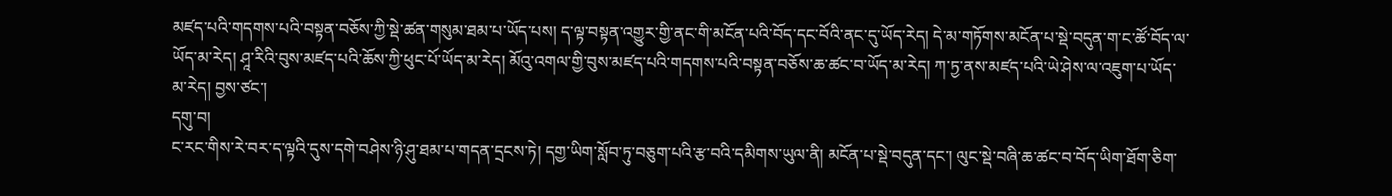མཛད་པའི་གདགས་པའི་བསྟན་བཅོས་ཀྱི་སྡེ་ཚན་གསུམ་ཐམ་པ་ཡོད་པས། ད་ལྟ་བསྟན་འགྱུར་གྱི་ནང་གི་མངོན་པའི་བོད་དང་བོའི་ནང་དུ་ཡོད་རེད། དེ་མ་གཏོགས་མངོན་པ་སྡེ་བདུན་ག་ང་ཚོ་བོད་ལ་ཡོད་མ་རེད། ཤཱ་རིའི་བུས་མཛད་པའི་ཆོས་ཀྱི་ཕུང་པོ་ཡོད་མ་རེད། མོའུ་འགལ་གྱི་བུས་མཛད་པའི་གདགས་པའི་བསྟན་བཅོས་ཆ་ཚང་བ་ཡོད་མ་རེད། ཀ་ཏྱ་ནས་མཛད་པའི་ཡེ་ཤེས་ལ་འཇུག་པ་ཡོད་མ་རེད། བྱས་ཙང་།
དགུ་བ།
ང་རང་གིས་རེ་བར་ད་ལྟའི་དུས་དགེ་བཤེས་ཉི་ཤུ་ཐམ་པ་གདན་དྲངས་ཏེ། དགྱ་ཡིག་སློབ་ཏུ་བཅུག་པའི་རྩ་བའི་དམིགས་ཡུལ་ནི། མངོན་པ་སྡེ་བདུན་དང་། ལུང་སྡེ་བཞི་ཆ་ཚང་བ་བོད་ཡིག་ཐོག་ཅིག་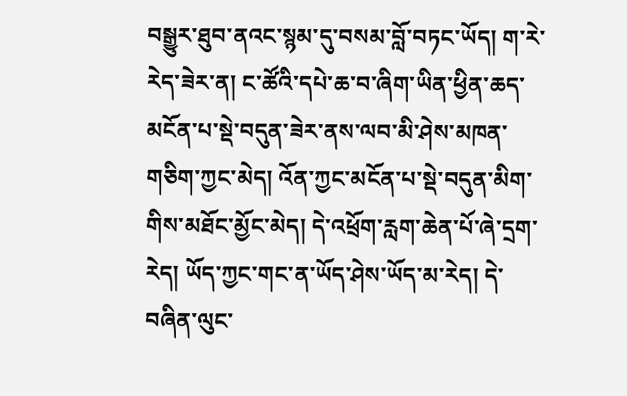བསྒྱུར་ཐུབ་ནའང་སྙམ་དུ་བསམ་བློ་བཏང་ཡོད། ག་རེ་རེད་ཟེར་ན། ང་ཚོའི་དཔེ་ཆ་བ་ཞིག་ཡིན་ཕྱིན་ཆད་མངོན་པ་སྡེ་བདུན་ཟེར་ནས་ལབ་མི་ཤེས་མཁན་གཅིག་ཀྱང་མེད། འོན་ཀྱང་མངོན་པ་སྡེ་བདུན་མིག་གིས་མཐོང་མྱོང་མེད། དེ་འཕྲོག་རླག་ཆེན་པོ་ཞེ་དྲག་རེད། ཡོད་ཀྱང་གང་ན་ཡོད་ཤེས་ཡོད་མ་རེད། དེ་བཞིན་ལུང་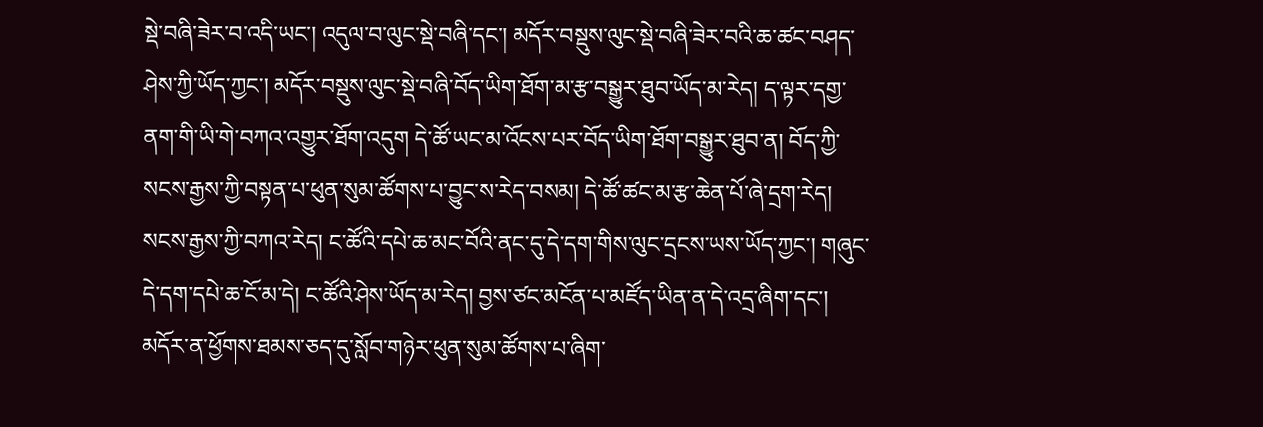སྡེ་བཞི་ཟེར་བ་འདི་ཡང་། འདུལ་བ་ལུང་སྡེ་བཞི་དང་། མདོར་བསྡུས་ལུང་སྡེ་བཞི་ཟེར་བའི་ཆ་ཚང་བཤད་ཤེས་ཀྱི་ཡོད་ཀྱང་། མདོར་བསྡུས་ལུང་སྡེ་བཞི་བོད་ཡིག་ཐོག་མ་རྩ་བསྒྱུར་ཐུབ་ཡོད་མ་རེད། ད་ལྟར་དགྱ་ནག་གི་ཡི་གེ་བཀའ་འགྱུར་ཐོག་འདུག དེ་ཚོ་ཡང་མ་འོངས་པར་བོད་ཡིག་ཐོག་བསྒྱུར་ཐུབ་ན། བོད་ཀྱི་སངས་རྒྱས་ཀྱི་བསྟན་པ་ཕུན་སུམ་ཚོགས་པ་བྱུང་ས་རེད་བསམ། དེ་ཚོ་ཚང་མ་རྩ་ཆེན་པོ་ཞེ་དྲག་རེད། སངས་རྒྱས་ཀྱི་བཀའ་རེད། ང་ཚོའི་དཔེ་ཆ་མང་བོའི་ནང་དུ་དེ་དག་གིས་ལུང་དྲངས་ཡས་ཡོད་ཀྱང་། གཞུང་དེ་དག་དཔེ་ཆ་ངོ་མ་དེ། ང་ཚོའི་ཤེས་ཡོད་མ་རེད། བྱས་ཙང་མངོན་པ་མཛོད་ཡིན་ན་དེ་འདྲ་ཞིག་དང་། མདོར་ན་ཕྱོགས་ཐམས་ཅད་དུ་སློབ་གཉེར་ཕུན་སུམ་ཚོགས་པ་ཞིག་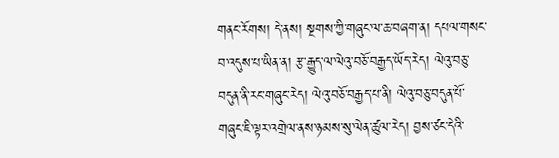གནང་རོགས། དེ་ནས། སྔགས་ཀྱི་གཞུང་ལ་ཆ་བཞག་ན། དཔལ་གསང་བ་འདུས་པ་ཡིན་ན། རྩ་རྒྱུད་ལ་ལེའུ་བཅོ་བརྒྱད་ཡོད་རེད། ལེའུ་བཅུ་བདུན་ནི་རང་གཞུང་རེད། ལེའུ་བཅོ་བརྒྱད་པ་ནི། ལེའུ་བཅུ་བདུན་པོ་གཞུང་ཇི་ལྟར་འགྲེལ་ནས་ཉམས་སུ་ལེན་ཚུལ་རེད། བྱས་ཙང་དེའི་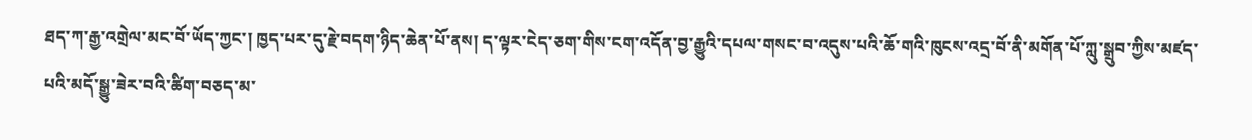ཐད་ཀ་རྒྱ་འགྲེལ་མང་བོ་ཡོད་ཀྱང་། ཁྱད་པར་དུ་རྗེ་བདག་ཉིད་ཆེན་པོ་ནས། ད་ལྟར་ངེད་ཅག་གིས་ངག་འདོན་བྱ་རྒྱུའི་དཔལ་གསང་བ་འདུས་པའི་ཆོ་གའི་ཁུངས་འདྲ་བོ་ནི་མགོན་པོ་ཀླུ་སྒྲུབ་ཀྱིས་མཛད་པའི་མདོ་སྒྱུ་ཟེར་བའི་ཚིག་བཅད་མ་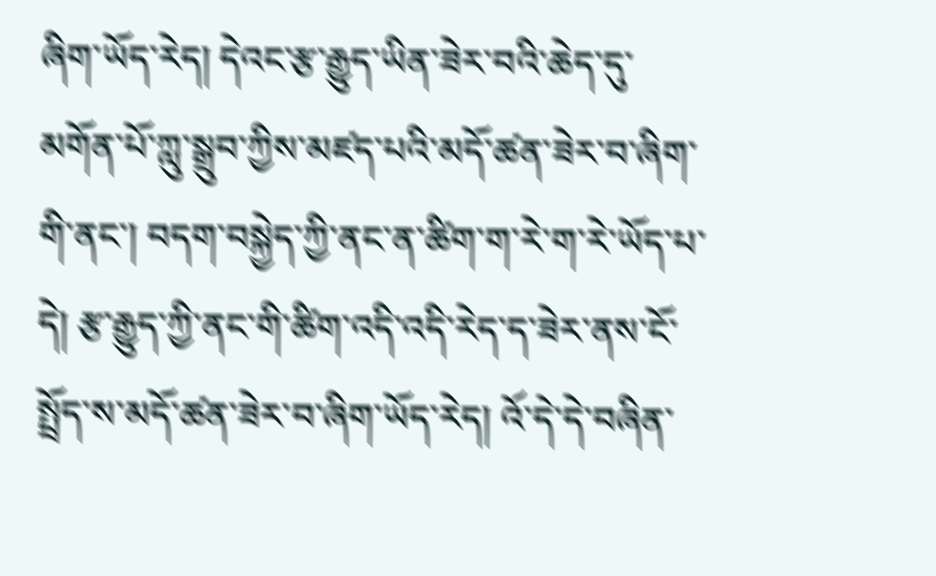ཞིག་ཡོད་རེད། དེའང་རྩ་རྒྱུད་ཡིན་ཟེར་བའི་ཆེད་དུ་མགོན་པོ་ཀླུ་སྒྲུབ་ཀྱིས་མཛད་པའི་མདོ་ཚན་ཟེར་བ་ཞིག་གི་ནང་། བདག་བསྐྱེད་ཀྱི་ནང་ན་ཚིག་ག་རེ་ག་རེ་ཡོད་པ་དེ། རྩ་རྒྱུད་ཀྱི་ནང་གི་ཚིག་འདི་འདི་རེད་ད་ཟེར་ནས་ངོ་སྤྲོད་ས་མདོ་ཚན་ཟེར་བ་ཞིག་ཡོད་རེད། འོ་དེ་དེ་བཞིན་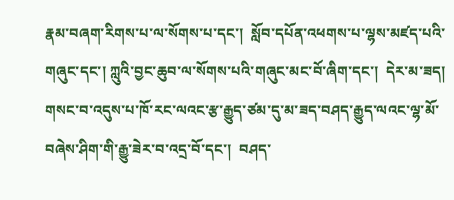རྣམ་བཞག་རིགས་པ་ལ་སོགས་པ་དང་།  སློབ་དཔོན་འཕགས་པ་ལྷས་མཛད་པའི་གཞུང་དང་། ཀླུའི་བྱང་ཆུབ་ལ་སོགས་པའི་གཞུང་མང་བོ་ཞིག་དང་།  དེར་མ་ཟད།  གསང་བ་འདུས་པ་ཁོ་རང་ལའང་རྩ་རྒྱུད་ཙམ་དུ་མ་ཟད་བཤད་རྒྱུད་ལའང་ལྷ་མོ་བཞེས་ཤིག་གི་རྒྱུ་ཟེར་བ་འདྲ་བོ་དང་།  བཤད་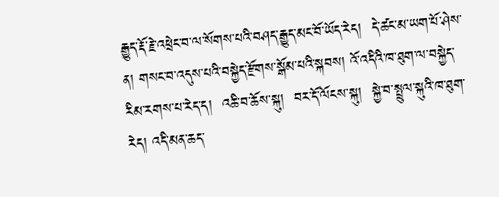རྒྱུད་རྡོ་རྗེ་འཕྲེང་བ་ལ་སོགས་པའི་བཤད་རྒྱུད་མང་བོ་ཡོད་རེད།  དེ་ཚང་མ་ཡག་པོ་ཤེས་ན། གསང་བ་འདུས་པའི་བསྐྱེད་རྫོགས་སྒོམ་པའི་སྐབས། འོ་འདིའི་ཁ་ཐུག་ལ་བསྐྱེད་རིམ་རགས་པ་རེད་ད།  འཆི་བ་ཆོས་སྐུ།  བར་དོ་ལོངས་སྐུ།  སྐྱེ་བ་སྤྲུལ་སྐུའི་ཁ་ཐུག་རེད། འདི་མན་ཆད་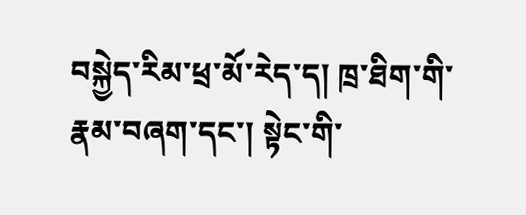བསྐྱེད་རིམ་ཕྲ་མོ་རེད་ད། ཁྲ་ཐིག་གི་རྣམ་བཞག་དང་། སྟེང་གི་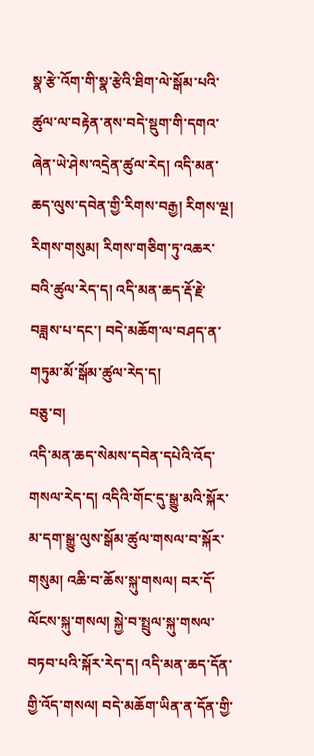སྣ་རྩེ་འོག་གི་སྣ་རྩེའི་ཐིག་ལེ་སྒོམ་པའི་ཚུལ་ལ་བརྟེན་ནས་བདེ་སྡུག་གི་དགའ་ཞེན་ཡེ་ཤེས་འདྲེན་ཚུལ་རེད། འདི་མན་ཆད་ལུས་དབེན་གྱི་རིགས་བརྒྱ། རིགས་ལྔ། རིགས་གསུམ། རིགས་གཅིག་ཏུ་འཆར་བའི་ཚུལ་རེད་ད། འདི་མན་ཆད་རྡོ་རྗེ་བཟླས་པ་དང་། བདེ་མཆོག་ལ་བཤད་ན་གཏུམ་མོ་སྒོམ་ཚུལ་རེད་ད།
བཅུ་བ།
འདི་མན་ཆད་སེམས་དབེན་དཔེའི་འོད་གསལ་རེད་ད། འདིའི་གོང་དུ་སྒྱུ་མའི་སྐོར་མ་དག་སྒྱུ་ལུས་སྒོམ་ཚུལ་གསལ་བ་སྐོར་གསུམ། འཆི་བ་ཆོས་སྐུ་གསལ། བར་དོ་ལོངས་སྐུ་གསལ། སྐྱེ་བ་སྤྲུལ་སྐུ་གསལ་བཏབ་པའི་སྐོར་རེད་ད། འདི་མན་ཆད་དོན་གྱི་འོད་གསལ། བདེ་མཆོག་ཡིན་ན་དོན་གྱི་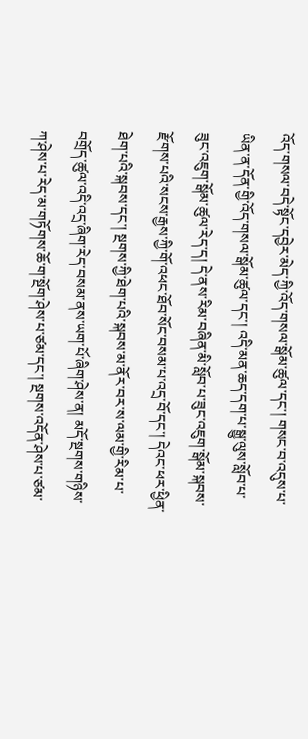འོད་གསལ་བདེ་སྟོང་དབྱེར་མེད་ཀྱི་འོད་གསལ་སྒོམ་ཚུལ་དང་། གསང་བ་འདུས་པ་ཡིན་ན་དོན་གྱི་འོད་གསལ་སྒོམ་ཚུལ་དང་། འདི་མན་ཆད་དག་པ་སྒྱུ་ལུས་སློབ་པ་ཟུང་འཇུག་སྒོམ་ཚུལ་རེད་ད། དེ་ནས་རིམ་བཞིན་མི་སློབ་པ་ཟུང་འཇུག་སྒོམ་སྐབས་རྫོགས་པའི་སངས་རྒྱས་ཀྱི་གོ་འཕང་ཐོབ་སོང་བསམ་པ་འདྲ་བོ་དང་། དེའང་ཕར་ཕྱིན་ཐེག་པའི་སྐབས་དང་། སྔགས་ཀྱི་ཐེག་པའི་སྐབས་མ་ནོར་བར་ས་ལམ་གྱི་རིམ་པ་བགྲོད་ཚུལ་འདི་འདྲ་ཞིག་རེད་བསམ་ནས་ཡག་པོ་ཞིག་ཤེས་ན། མདོ་སྔགས་གཉིས་ཀ་ཤེས་པ་རེད་མ་གཏོགས་ཆོ་ག་སྔོག་ཤེས་པ་ཙམ་དང་། སྔགས་འདོན་ཤེས་པ་ཙམ་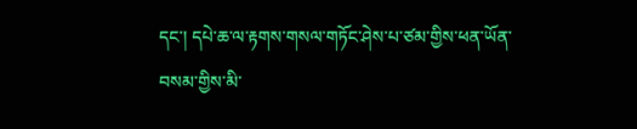དང་། དཔེ་ཆ་ལ་རྟགས་གསལ་གཏོང་ཤེས་པ་ཙམ་གྱིས་ཕན་ཡོན་བསམ་གྱིས་མི་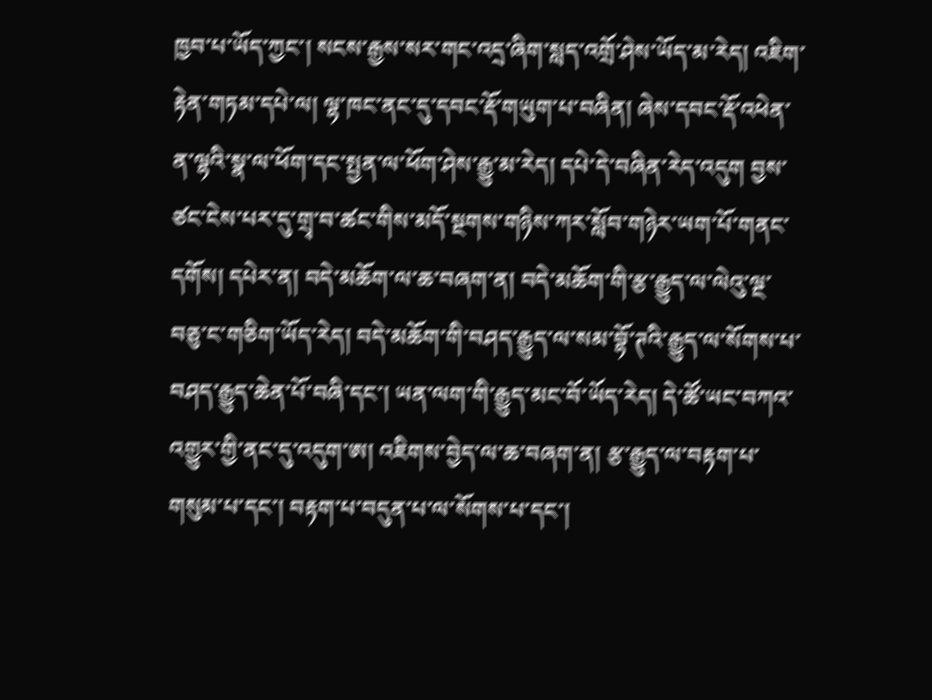ཁྱབ་པ་ཡོད་ཀྱང་། སངས་རྒྱས་སར་གང་འདྲ་ཞིག་སླད་འགྲོ་ཤེས་ཡོད་མ་རེད། འཇིག་རྟེན་གཏམ་དཔེ་ལ། ལྷ་ཁང་ནང་དུ་དབང་རྡོ་གཡུག་པ་བཞིན། ཞེས་དབང་རྡོ་འཕེན་ན་ལྷའི་སྣ་ལ་ཕོག་དང་སྤྱན་ལ་ཕོག་ཤེས་རྒྱུ་མ་རེད། དཔེ་དེ་བཞིན་རེད་འདུག བྱས་ཙང་ངེས་པར་དུ་གྲྭ་བ་ཚང་གིས་མདོ་སྔགས་གཉིས་ཀར་སློབ་གཉེར་ཡག་པོ་གནང་དགོས། དཔེར་ན། བདེ་མཆོག་ལ་ཆ་བཞག་ན། བདེ་མཆོག་གི་རྩ་རྒྱུད་ལ་ལེའུ་ལྔ་བཅུ་ང་གཅིག་ཡོད་རེད། བདེ་མཆོག་གི་བཤད་རྒྱུད་ལ་སམ་བྷོ་ཊའི་རྒྱུད་ལ་སོགས་པ་བཤད་རྒྱུད་ཆེན་པོ་བཞི་དང་། ཡན་ལག་གི་རྒྱུད་མང་བོ་ཡོད་རེད། དེ་ཚོ་ཡང་བཀའ་འགྱུར་གྱི་ནང་དུ་འདུག་ཨ། འཇིགས་བྱེད་ལ་ཆ་བཞག་ན། རྩ་རྒྱུད་ལ་བརྟག་པ་གསུམ་པ་དང་། བརྟག་པ་བདུན་པ་ལ་སོགས་པ་དང་།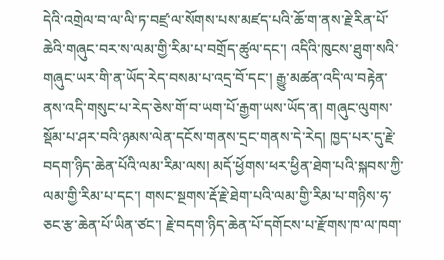དེའི་འགྲེལ་བ་ལ་ལི་ཏ་བཛྲ་ལ་སོགས་པས་མཛད་པའི་ཆོ་ག་ནས་རྗེ་རིན་པོ་ཆེའི་གཞུང་བར་ས་ལམ་གྱི་རིམ་པ་བགྲོད་ཚུལ་དང་། འདིའི་ཁུངས་ཐུག་སའི་གཞུང་ཡར་གི་ན་ཡོད་རེད་བསམ་པ་འདྲ་བོ་དང་། རྒྱུ་མཚན་འདི་ལ་བརྟེན་ནས་འདི་གསུང་པ་རེད་ཅེས་གོ་བ་ཡག་པོ་རྒྱག་ཡས་ཡོད་ན། གཞུང་ལུགས་སྡོམ་པ་ཤར་བའི་ཉམས་ལེན་དངོས་གནས་དྲང་གནས་དེ་རེད། ཁྱད་པར་དུ་རྗེ་བདག་ཉིད་ཆེན་པོའི་ལམ་རིམ་ལས། མདོ་ཕྱོགས་ཕར་ཕྱིན་ཐེག་པའི་སྐབས་ཀྱི་ལམ་གྱི་རིམ་པ་དང་། གསང་སྔགས་རྡོ་རྗེ་ཐེག་པའི་ལམ་གྱི་རིམ་པ་གཉིས་ཧ་ཅང་རྩ་ཆེན་པོ་ཡིན་ཙང་། རྗེ་བདག་ཉིད་ཆེན་པོ་དགོངས་པ་རྫོགས་ཁ་ལ་ཁག་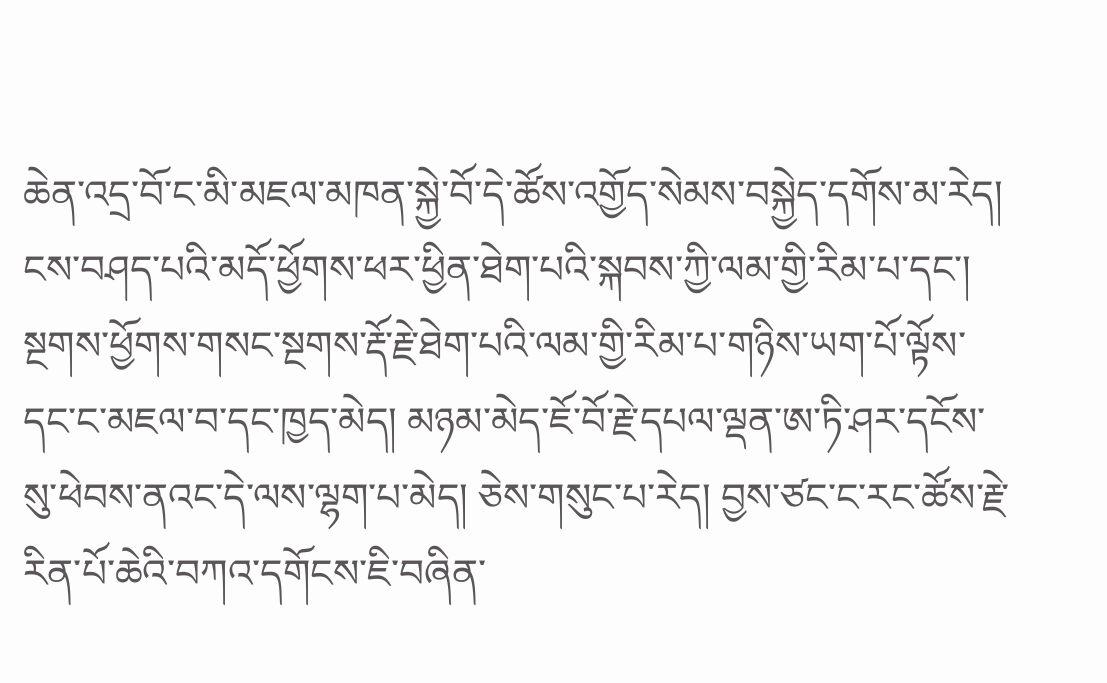ཆེན་འདྲ་བོ་ང་མི་མཇལ་མཁན་སྐྱེ་བོ་དེ་ཚོས་འགྱོད་སེམས་བསྐྱེད་དགོས་མ་རེད། ངས་བཤད་པའི་མདོ་ཕྱོགས་ཕར་ཕྱིན་ཐེག་པའི་སྐབས་ཀྱི་ལམ་གྱི་རིམ་པ་དང་། སྔགས་ཕྱོགས་གསང་སྔགས་རྡོ་རྗེ་ཐེག་པའི་ལམ་གྱི་རིམ་པ་གཉིས་ཡག་པོ་ལྟོས་དང་ང་མཇལ་བ་དང་ཁྱད་མེད། མཉམ་མེད་ཇོ་བོ་རྗེ་དཔལ་ལྡན་ཨ་ཏི་ཤར་དངོས་སུ་ཕེབས་ནའང་དེ་ལས་ལྷག་པ་མེད། ཅེས་གསུང་པ་རེད། བྱས་ཙང་ང་རང་ཚོས་རྗེ་རིན་པོ་ཆེའི་བཀའ་དགོངས་ཇི་བཞིན་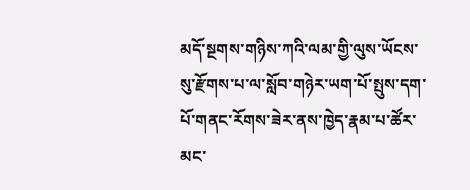མདོ་སྔགས་གཉིས་ཀའི་ལམ་གྱི་ལུས་ཡོངས་སུ་རྫོགས་པ་ལ་སློབ་གཉེར་ཡག་པོ་སྤུས་དག་པོ་གནང་རོགས་ཟེར་ནས་ཁྱེད་རྣམ་པ་ཚོར་མང་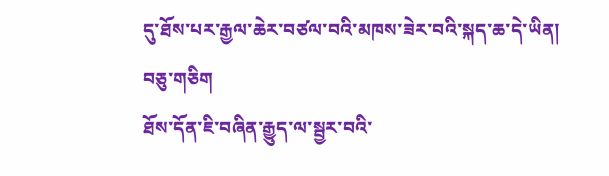དུ་ཐོས་པར་རྒྱལ་ཆེར་བཙལ་བའི་མཁས་ཟེར་བའི་སྐད་ཆ་དེ་ཡིན།
བཅུ་གཅིག
ཐོས་དོན་ཇི་བཞིན་རྒྱུད་ལ་སྦྱར་བའི་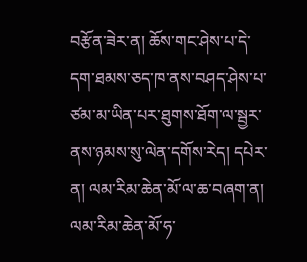བརྩོན་ཟེར་ན། ཆོས་གང་ཤེས་པ་དེ་དག་ཐམས་ཅད་ཁ་ནས་བཤད་ཤེས་པ་ཙམ་མ་ཡིན་པར་ཐུགས་ཐོག་ལ་སྦྱར་ནས་ཉམས་སུ་ལེན་དགོས་རེད། དཔེར་ན། ལམ་རིམ་ཆེན་མོ་ལ་ཆ་བཞག་ན། ལམ་རིམ་ཆེན་མོ་ཧ་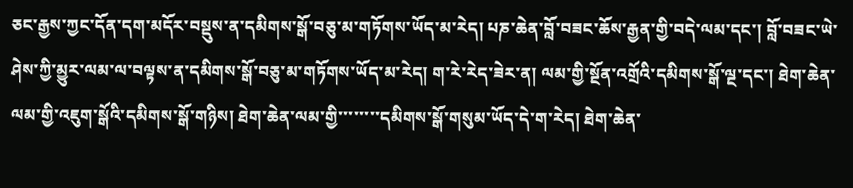ཅང་རྒྱས་ཀྱང་དོན་དག་མདོར་བསྡུས་ན་དམིགས་སྒོ་བཅུ་མ་གཏོགས་ཡོད་མ་རེད། པཎ་ཆེན་བློ་བཟང་ཆོས་རྒྱན་གྱི་བདེ་ལམ་དང་། བློ་བཟང་ཡེ་ཤེས་ཀྱི་མྱུར་ལམ་ལ་བལྟས་ན་དམིགས་སྒོ་བཅུ་མ་གཏོགས་ཡོད་མ་རེད། ག་རེ་རེད་ཟེར་ན། ལམ་གྱི་སྔོན་འགྲོའི་དམིགས་སྒོ་ལྔ་དང་། ཐེག་ཆེན་ལམ་གྱི་འཇུག་སྒོའི་དམིགས་སྒོ་གཉིས། ཐེག་ཆེན་ལམ་གྱི་་་་་་་་དམིགས་སྒོ་གསུམ་ཡོད་དེ་ག་རེད། ཐེག་ཆེན་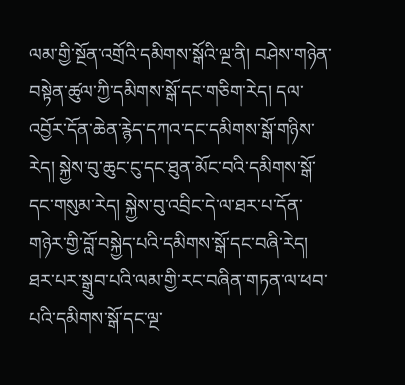ལམ་གྱི་སྔོན་འགྲོའི་དམིགས་སྒོའི་ལྔ་ནི། བཤེས་གཉེན་བསྟེན་ཚུལ་ཀྱི་དམིགས་སྒོ་དང་གཅིག་རེད། དལ་འབྱོར་དོན་ཆེན་རྙེད་དཀའ་དང་དམིགས་སྒོ་གཉིས་རེད། སྐྱེས་བུ་ཆུང་ངུ་དང་ཐུན་མོང་བའི་དམིགས་སྒོ་དང་གསུམ་རེད། སྐྱེས་བུ་འབྲིང་དེ་ལ་ཐར་པ་དོན་གཉེར་གྱི་བློ་བསྐྱེད་པའི་དམིགས་སྒོ་དང་བཞི་རེད། ཐར་པར་སྒྲུབ་པའི་ལམ་གྱི་རང་བཞིན་གཏན་ལ་ཕབ་པའི་དམིགས་སྒོ་དང་ལྔ་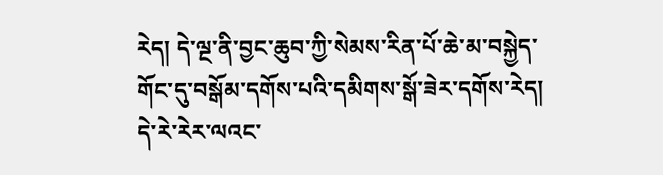རེད། དེ་ལྔ་ནི་བྱང་ཆུབ་ཀྱི་སེམས་རིན་པོ་ཆེ་མ་བསྐྱེད་གོང་དུ་བསྒོམ་དགོས་པའི་དམིགས་སྒོ་ཟེར་དགོས་རེད། དེ་རེ་རེར་ལའང་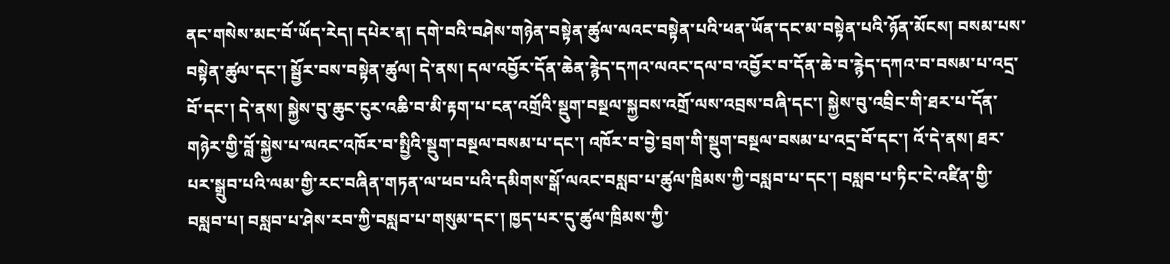ནང་གསེས་མང་བོ་ཡོད་རེད། དཔེར་ན། དགེ་བའི་བཤེས་གཉེན་བསྟེན་ཚུལ་ལའང་བསྟེན་པའི་ཕན་ཡོན་དང་མ་བསྟེན་པའི་ཉོན་མོངས། བསམ་པས་བསྟེན་ཚུལ་དང་། སྦྱོར་བས་བསྟེན་ཚུལ། དེ་ནས། དལ་འབྱོར་དོན་ཆེན་རྙེད་དཀའ་ལའང་དལ་བ་འབྱོར་བ་དོན་ཆེ་བ་རྙེད་དཀའ་བ་བསམ་པ་འདྲ་བོ་དང་། དེ་ནས། སྐྱེས་བུ་ཆུང་ངུར་འཆི་བ་མི་རྟག་པ་ངན་འགྲོའི་སྡུག་བསྔལ་སྐྱབས་འགྲོ་ལས་འབྲས་བཞི་དང་། སྐྱེས་བུ་འབྲིང་གི་ཐར་པ་དོན་གཉེར་གྱི་བློ་སྐྱེས་པ་ལའང་འཁོར་བ་སྤྱིའི་སྡུག་བསྔལ་བསམ་པ་དང་། འཁོར་བ་བྱེ་བྲག་གི་སྡུག་བསྔལ་བསམ་པ་འདྲ་བོ་དང་། འོ་དེ་ནས། ཐར་པར་སྒྲུབ་པའི་ལམ་གྱི་རང་བཞིན་གཏན་ལ་ཕབ་པའི་དམིགས་སྒོ་ལའང་བསླབ་པ་ཚུལ་ཁྲིམས་ཀྱི་བསླབ་པ་དང་། བསླབ་པ་ཏིང་ངེ་འཛིན་གྱི་བསླབ་པ། བསླབ་པ་ཤེས་རབ་ཀྱི་བསླབ་པ་གསུམ་དང་། ཁྱད་པར་དུ་ཚུལ་ཁྲིམས་ཀྱི་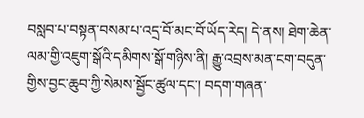བསླབ་པ་བསྟན་བསམ་པ་འདྲ་བོ་མང་བོ་ཡོད་རེད། དེ་ནས། ཐེག་ཆེན་ལམ་གྱི་འཇུག་སྒོའི་དམིགས་སྒོ་གཉིས་ནི། རྒྱུ་འབྲས་མན་ངག་བདུན་གྱིས་བྱང་ཆུབ་ཀྱི་སེམས་སྦྱོང་ཚུལ་དང་། བདག་གཞན་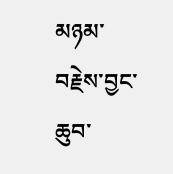མཉམ་བརྗེས་བྱང་ཆུབ་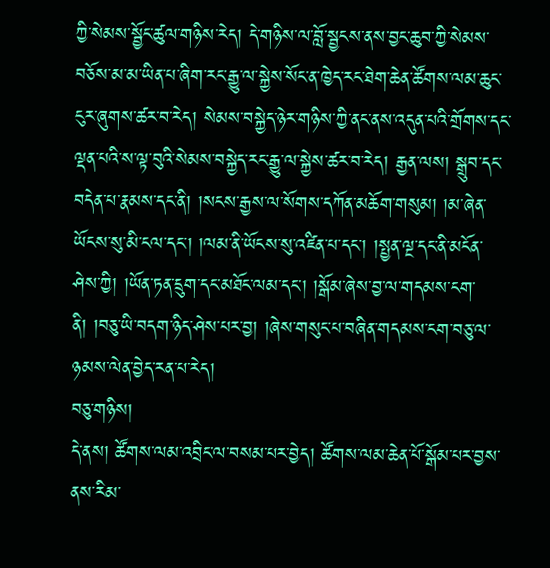ཀྱི་སེམས་སྦྱོང་ཚུལ་གཉིས་རེད། དེ་གཉིས་ལ་བློ་སྦྱངས་ནས་བྱང་ཆུབ་ཀྱི་སེམས་བཅོས་མ་མ་ཡིན་པ་ཞིག་རང་རྒྱུ་ལ་སྐྱེས་སོང་ན་ཁྱེད་རང་ཐེག་ཆེན་ཚོགས་ལམ་ཆུང་ངུར་ཞུགས་ཚར་བ་རེད། སེམས་བསྐྱེད་ཉེར་གཉིས་ཀྱི་ནང་ནས་འདུན་པའི་གྲོགས་དང་ལྡན་པའི་ས་ལྟ་བུའི་སེམས་བསྐྱེད་རང་རྒྱུ་ལ་སྐྱེས་ཚར་བ་རེད། རྒྱན་ལས། སྒྲུབ་དང་བདེན་པ་རྣམས་དང་ནི། །སངས་རྒྱས་ལ་སོགས་དཀོན་མཆོག་གསུམ། །མ་ཞེན་ཡོངས་སུ་མི་ངལ་དང་། །ལམ་ནི་ཡོངས་སུ་འཛིན་པ་དང་། །སྤྱན་ལྔ་དང་ནི་མངོན་ཤེས་ཀྱི། །ཡོན་ཏན་དྲུག་དང་མཐོང་ལམ་དང་། །སྒོམ་ཞེས་བྱ་ལ་གདམས་ངག་ནི། །བཅུ་ཡི་བདག་ཉིད་ཤེས་པར་བྱ། །ཞེས་གསུང་པ་བཞིན་གདམས་ངག་བཅུ་ལ་ཉམས་ལེན་བྱེད་རན་པ་རེད།
བཅུ་གཉིས།
དེ་ནས། ཚོགས་ལམ་འབྲིང་ལ་བསམ་པར་བྱེད། ཚོགས་ལམ་ཆེན་པོ་སྒོམ་པར་བྱས་ནས་རིམ་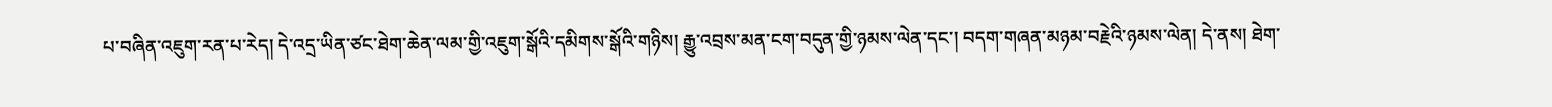པ་བཞིན་འཇུག་རན་པ་རེད། དེ་འདྲ་ཡིན་ཙང་ཐེག་ཆེན་ལམ་གྱི་འཇུག་སྒོའི་དམིགས་སྒོའི་གཉིས། རྒྱུ་འབྲས་མན་ངག་བདུན་གྱི་ཉམས་ལེན་དང་། བདག་གཞན་མཉམ་བརྗེའི་ཉམས་ལེན། དེ་ནས། ཐེག་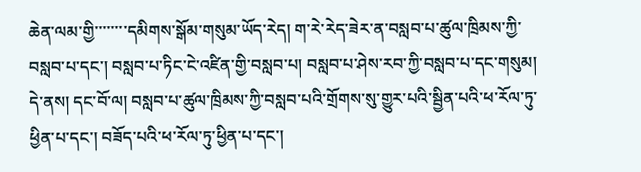ཆེན་ལམ་གྱི་་་་་་་་དམིགས་སྒོམ་གསུམ་ཡོད་རེད། ག་རེ་རེད་ཟེར་ན་བསླབ་པ་ཚུལ་ཁྲིམས་ཀྱི་བསླབ་པ་དང་། བསླབ་པ་ཏིང་ངེ་འཛིན་གྱི་བསླབ་པ། བསླབ་པ་ཤེས་རབ་ཀྱི་བསླབ་པ་དང་གསུམ། དེ་ནས། དང་བོ་ལ། བསླབ་པ་ཚུལ་ཁྲིམས་ཀྱི་བསླབ་པའི་གྲོགས་སུ་གྱུར་པའི་སྦྱིན་པའི་ཕ་རོལ་ཏུ་ཕྱིན་པ་དང་། བཟོད་པའི་ཕ་རོལ་ཏུ་ཕྱིན་པ་དང་།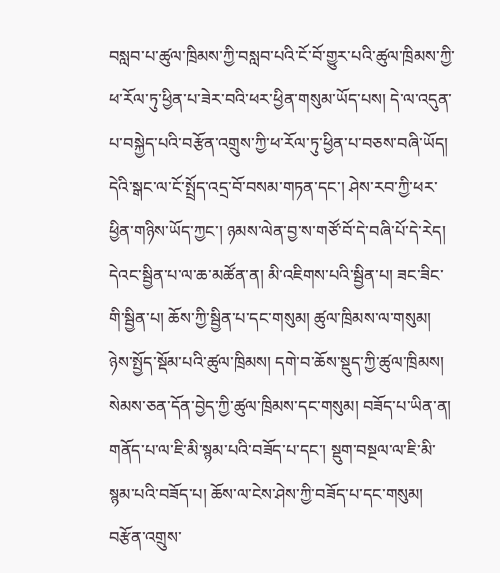བསླབ་པ་ཚུལ་ཁྲིམས་ཀྱི་བསླབ་པའི་ངོ་བོ་གྱུར་པའི་ཚུལ་ཁྲིམས་ཀྱི་ཕ་རོལ་ཏུ་ཕྱིན་པ་ཟེར་བའི་ཕར་ཕྱིན་གསུམ་ཡོད་པས། དེ་ལ་འདུན་པ་བསྐྱེད་པའི་བརྩོན་འགྲུས་ཀྱི་ཕ་རོལ་ཏུ་ཕྱིན་པ་བཅས་བཞི་ཡོད། དེའི་སྒང་ལ་ངོ་སྤྲོད་འདྲ་བོ་བསམ་གཏན་དང་། ཤེས་རབ་ཀྱི་ཕར་ཕྱིན་གཉིས་ཡོད་ཀྱང་། ཉམས་ལེན་བྱ་ས་གཙོ་བོ་དེ་བཞི་པོ་དེ་རེད། དེའང་སྦྱིན་པ་ལ་ཆ་མཚོན་ན། མི་འཇིགས་པའི་སྦྱིན་པ། ཟང་ཟིང་གི་སྦྱིན་པ། ཆོས་ཀྱི་སྦྱིན་པ་དང་གསུམ། ཚུལ་ཁྲིམས་ལ་གསུམ། ཉེས་སྤྱོད་སྡོམ་པའི་ཚུལ་ཁྲིམས། དགེ་བ་ཆོས་སྡུད་ཀྱི་ཚུལ་ཁྲིམས། སེམས་ཅན་དོན་བྱེད་ཀྱི་ཚུལ་ཁྲིམས་དང་གསུམ། བཟོད་པ་ཡིན་ན། གནོད་པ་ལ་ཇི་མི་སྙམ་པའི་བཟོད་པ་དང་། སྡུག་བསྔལ་ལ་ཇི་མི་སྙམ་པའི་བཟོད་པ། ཆོས་ལ་ངེས་ཤེས་ཀྱི་བཟོད་པ་དང་གསུམ། བརྩོན་འགྲུས་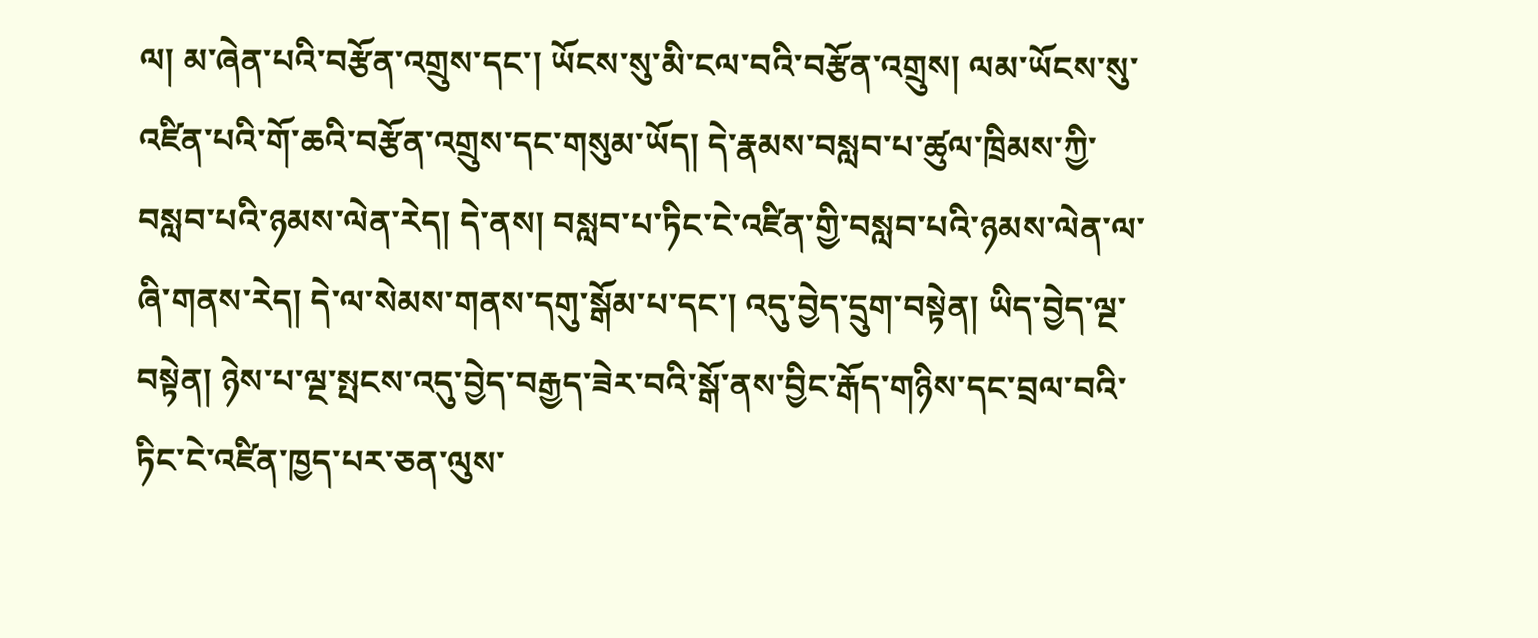ལ། མ་ཞེན་པའི་བརྩོན་འགྲུས་དང་། ཡོངས་སུ་མི་ངལ་བའི་བརྩོན་འགྲུས། ལམ་ཡོངས་སུ་འཛིན་པའི་གོ་ཆའི་བརྩོན་འགྲུས་དང་གསུམ་ཡོད། དེ་རྣམས་བསླབ་པ་ཚུལ་ཁྲིམས་ཀྱི་བསླབ་པའི་ཉམས་ལེན་རེད། དེ་ནས། བསླབ་པ་ཏིང་ངེ་འཛིན་གྱི་བསླབ་པའི་ཉམས་ལེན་ལ་ཞི་གནས་རེད། དེ་ལ་སེམས་གནས་དགུ་སྒོམ་པ་དང་། འདུ་བྱེད་དྲུག་བསྟེན། ཡིད་བྱེད་ལྔ་བསྟེན། ཉེས་པ་ལྔ་སྤངས་འདུ་བྱེད་བརྒྱད་ཟེར་བའི་སྒོ་ནས་བྱིང་རྒོད་གཉིས་དང་བྲལ་བའི་ཏིང་ངེ་འཛིན་ཁྱད་པར་ཅན་ལུས་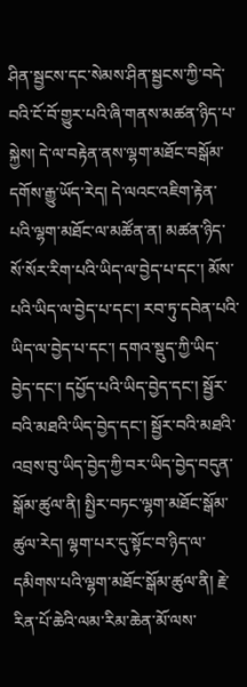ཤིན་སྦྱངས་དང་སེམས་ཤིན་སྦྱངས་ཀྱི་བདེ་བའི་ངོ་བོ་གྱུར་པའི་ཞི་གནས་མཚན་ཉིད་པ་སྐྱེས། དེ་ལ་བརྟེན་ནས་ལྷག་མཐོང་བསྒོམ་དགོས་རྒྱུ་ཡོད་རེད། དེ་ལའང་འཇིག་རྟེན་པའི་ལྷག་མཐོང་ལ་མཚོན་ན། མཚན་ཉིད་སོ་སོར་རིག་པའི་ཡིད་ལ་བྱེད་པ་དང་། མོས་པའི་ཡིད་ལ་བྱེད་པ་དང་། རབ་ཏུ་དབེན་པའི་ཡིད་ལ་བྱེད་པ་དང་། དགའ་སྡུད་ཀྱི་ཡིད་བྱེད་དང་། དཔྱོད་པའི་ཡིད་བྱེད་དང་། སྦྱོར་བའི་མཐའི་ཡིད་བྱེད་དང་། སྦྱོར་བའི་མཐའི་འབྲས་བུ་ཡིད་བྱེད་ཀྱི་བར་ཡིད་བྱེད་བདུན་སྒོམ་ཚུལ་ནི། སྤྱིར་བཏང་ལྷག་མཐོང་སྒོམ་ཚུལ་རེད། ལྷག་པར་དུ་སྟོང་བ་ཉིད་ལ་དམིགས་པའི་ལྷག་མཐོང་སྒོམ་ཚུལ་ནི། རྗེ་རིན་པོ་ཆེའི་ལམ་རིམ་ཆེན་མོ་ལས་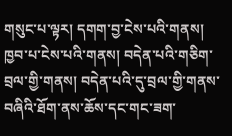གསུང་པ་ལྟར། དགག་བྱ་ངེས་པའི་གནས། ཁྱབ་པ་ངེས་པའི་གནས། བདེན་པའི་གཅིག་བྲལ་གྱི་གནས། བདེན་པའི་དུ་བྲལ་གྱི་གནས་བཞིའི་ཐོག་ནས་ཆོས་དང་གང་ཟག་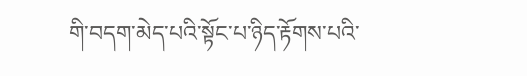གི་བདག་མེད་པའི་སྟོང་པ་ཉིད་རྟོགས་པའི་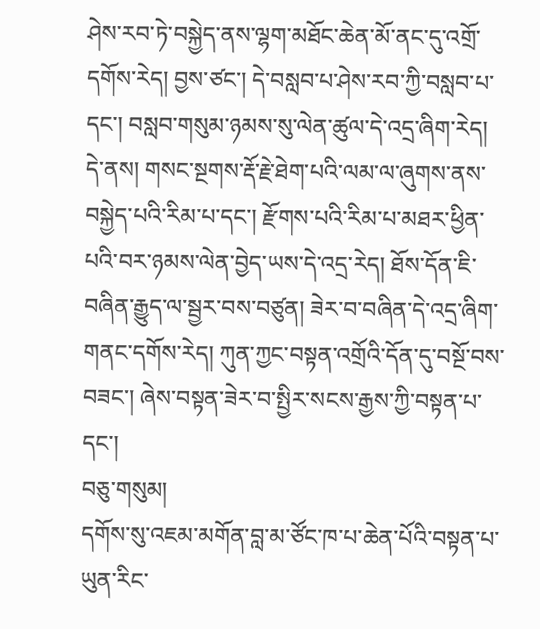ཤེས་རབ་ཏེ་བསྐྱེད་ནས་ལྷག་མཐོང་ཆེན་མོ་ནང་དུ་འགྲོ་དགོས་རེད། བྱས་ཙང་། དེ་བསླབ་པ་ཤེས་རབ་ཀྱི་བསླབ་པ་དང་། བསླབ་གསུམ་ཉམས་སུ་ལེན་ཚུལ་དེ་འདྲ་ཞིག་རེད། དེ་ནས། གསང་སྔགས་རྡོ་རྗེ་ཐེག་པའི་ལམ་ལ་ཞུགས་ནས་བསྐྱེད་པའི་རིམ་པ་དང་། རྫོགས་པའི་རིམ་པ་མཐར་ཕྱིན་པའི་བར་ཉམས་ལེན་བྱེད་ཡས་དེ་འདྲ་རེད། ཐོས་དོན་ཇི་བཞིན་རྒྱུད་ལ་སྦྱར་བས་བཙུན། ཟེར་བ་བཞིན་དེ་འདྲ་ཞིག་གནང་དགོས་རེད། ཀུན་ཀྱང་བསྟན་འགྲོའི་དོན་དུ་བསྔོ་བས་བཟང་། ཞེས་བསྟན་ཟེར་བ་སྤྱིར་སངས་རྒྱས་ཀྱི་བསྟན་པ་དང་།
བཅུ་གསུམ།
དགོས་སུ་འཇམ་མགོན་བླ་མ་ཙོང་ཁ་པ་ཆེན་པོའི་བསྟན་པ་ཡུན་རིང་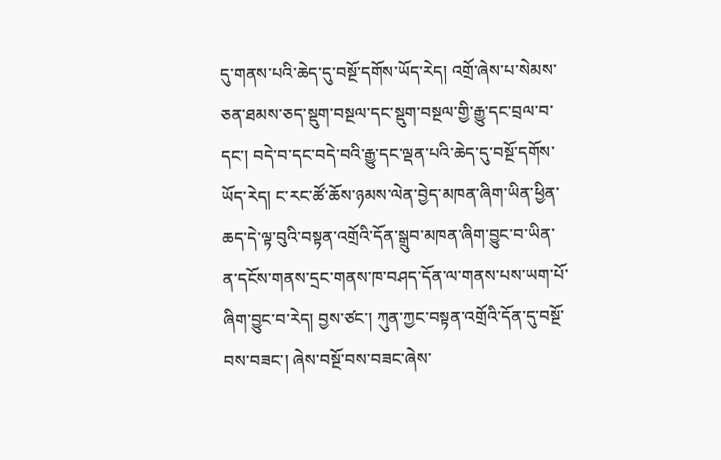དུ་གནས་པའི་ཆེད་དུ་བསྔོ་དགོས་ཡོད་རེད། འགྲོ་ཞེས་པ་སེམས་ཅན་ཐམས་ཅད་སྡུག་བསྔལ་དང་སྡུག་བསྔལ་གྱི་རྒྱུ་དང་བྲལ་བ་དང་། བདེ་བ་དང་བདེ་བའི་རྒྱུ་དང་ལྡན་པའི་ཆེད་དུ་བསྔོ་དགོས་ཡོད་རེད། ང་རང་ཚོ་ཆོས་ཉམས་ལེན་བྱེད་མཁན་ཞིག་ཡིན་ཕྱིན་ཆད་དེ་ལྟ་བུའི་བསྟན་འགྲོའི་དོན་སྒྲུབ་མཁན་ཞིག་བྱུང་བ་ཡིན་ན་དངོས་གནས་དྲང་གནས་ཁ་བཤད་དོན་ལ་གནས་པས་ཡག་པོ་ཞིག་བྱུང་བ་རེད། བྱས་ཙང་། ཀུན་ཀྱང་བསྟན་འགྲོའི་དོན་དུ་བསྔོ་བས་བཟང་། ཞེས་བསྔོ་བས་བཟང་ཞེས་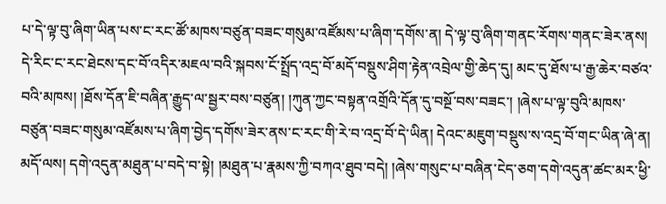པ་དེ་ལྟ་བུ་ཞིག་ཡིན་པས་ང་རང་ཚོ་མཁས་བཙུན་བཟང་གསུམ་འཛོམས་པ་ཞིག་དགོས་ན། དེ་ལྟ་བུ་ཞིག་གནང་རོགས་གནང་ཟེར་ནས། དེ་རིང་ང་རང་ཐེངས་དང་བོ་འདིར་མཇལ་བའི་སྐབས་ངོ་སྤྲོད་འདྲ་བོ་མདོ་བསྡུས་ཤིག་རྟེན་འབྲེལ་གྱི་ཆེད་དུ། མང་དུ་ཐོས་པ་རྒྱ་ཆེར་བཙའ་བའི་མཁས། །ཐོས་དོན་ཇི་བཞིན་རྒྱུད་ལ་སྦྱར་བས་བཙུན། །ཀུན་ཀྱང་བསྟན་འགྲོའི་དོན་དུ་བསྔོ་བས་བཟང་། །ཞེས་པ་ལྟ་བུའི་མཁས་བཙུན་བཟང་གསུམ་འཛོམས་པ་ཞིག་བྱེད་དགོས་ཟེར་ནས་ང་རང་གི་རེ་བ་འདྲ་བོ་དེ་ཡིན། དེའང་མཇུག་བསྡུས་ས་འདྲ་བོ་གང་ཡིན་ཞེ་ན། མདོ་ལས། དགེ་འདུན་མཐུན་པ་བདེ་བ་སྟེ། །མཐུན་པ་རྣམས་ཀྱི་བཀའ་ཐུབ་བདེ། །ཞེས་གསུང་པ་བཞིན་ངེད་ཅག་དགེ་འདུན་ཚང་མར་ཕྱི་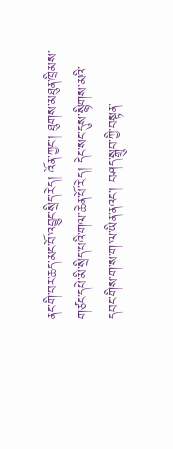ནང་གི་བར་ཆད་མང་བོ་འབྱུང་སྲིད་རེད། འོན་ཀྱང་། ཐུགས་མཐུན་ཁྲིམས་གཙང་དཔེ་མི་སྲིད་པའི་གལ་ཆེན་པོ་རེད། དེང་སང་དུས་སྙིགས་མའི་དབང་གིས་ག་ས་ག་ལ་ཡིན་ནའང་། བཤད་སྒྲུབ་ཀྱི་བསྟན་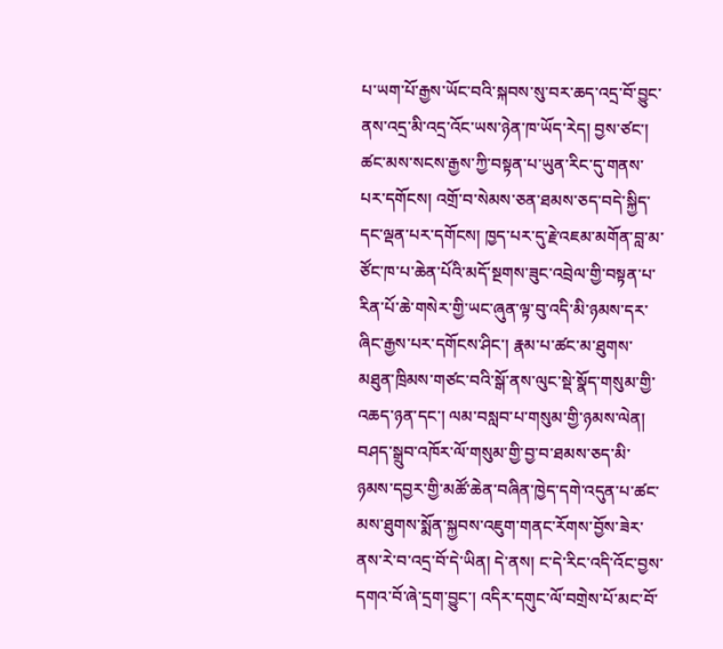པ་ཡག་པོ་རྒྱས་ཡོང་བའི་སྐབས་སུ་བར་ཆད་འདྲ་བོ་བྱུང་ནས་འདྲ་མི་འདྲ་འོང་ཡས་ཉེན་ཁ་ཡོད་རེད། བྱས་ཙང་། ཚང་མས་སངས་རྒྱས་ཀྱི་བསྟན་པ་ཡུན་རིང་དུ་གནས་པར་དགོངས། འགྲོ་བ་སེམས་ཅན་ཐམས་ཅད་བདེ་སྐྱིད་དང་ལྡན་པར་དགོངས། ཁྱད་པར་དུ་རྗེ་འཇམ་མགོན་བླ་མ་ཙོང་ཁ་པ་ཆེན་པོའི་མདོ་སྔགས་ཟུང་འབྲེལ་གྱི་བསྟན་པ་རིན་པོ་ཆེ་གསེར་གྱི་ཡང་ཞུན་ལྟ་བུ་འདི་མི་ཉམས་དར་ཞིང་རྒྱས་པར་དགོངས་ཤིང་། རྣམ་པ་ཚང་མ་ཐུགས་མཐུན་ཁྲིམས་གཙང་བའི་སྒོ་ནས་ལུང་སྡེ་སྣོད་གསུམ་གྱི་འཆད་ཉན་དང་། ལམ་བསླབ་པ་གསུམ་གྱི་ཉམས་ལེན། བཤད་སྒྲུབ་འཁོར་ལོ་གསུམ་གྱི་བྱ་བ་ཐམས་ཅད་མི་ཉམས་དབྱར་གྱི་མཚོ་ཆེན་བཞིན་ཁྱེད་དགེ་འདུན་པ་ཚང་མས་ཐུགས་སྨོན་སྐྱབས་འཇུག་གནང་རོགས་བྱོས་ཟེར་ནས་རེ་བ་འདྲ་བོ་དེ་ཡིན། དེ་ནས། ང་དེ་རིང་འདི་འོང་བྱས་དགའ་བོ་ཞེ་དྲག་བྱུང་། འདིར་དགུང་ལོ་བགྲེས་པོ་མང་བོ་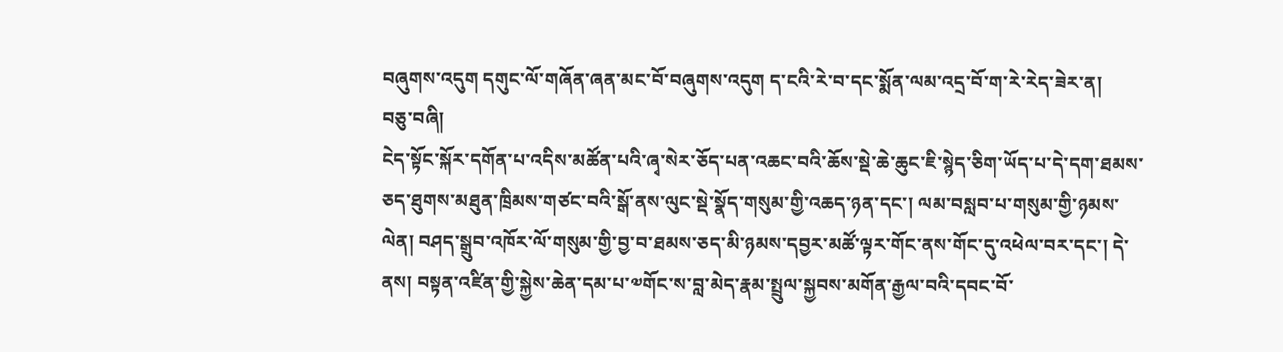བཞུགས་འདུག དགུང་ལོ་གཞོན་ཞན་མང་བོ་བཞུགས་འདུག ད་ངའི་རེ་བ་དང་སྨོན་ལམ་འདྲ་བོ་ག་རེ་རེད་ཟེར་ན།
བཅུ་བཞི།
ངེད་སྟོང་སྐོར་དགོན་པ་འདིས་མཚོན་པའི་ཞྭ་སེར་ཅོད་པན་འཆང་བའི་ཆོས་སྡེ་ཆེ་ཆུང་ཇི་སྙེད་ཅིག་ཡོད་པ་དེ་དག་ཐམས་ཅད་ཐུགས་མཐུན་ཁྲིམས་གཙང་བའི་སྒོ་ནས་ལུང་སྡེ་སྣོད་གསུམ་གྱི་འཆད་ཉན་དང་། ལམ་བསླབ་པ་གསུམ་གྱི་ཉམས་ལེན། བཤད་སྒྲུབ་འཁོར་ལོ་གསུམ་གྱི་བྱ་བ་ཐམས་ཅད་མི་ཉམས་དབྱར་མཚོ་ལྟར་གོང་ནས་གོང་དུ་འཕེལ་བར་དང་། དེ་ནས། བསྟན་འཛིན་གྱི་སྐྱེས་ཆེན་དམ་པ་༧གོང་ས་བླ་མེད་རྣམ་སྤྲུལ་སྐྱབས་མགོན་རྒྱལ་བའི་དབང་བོ་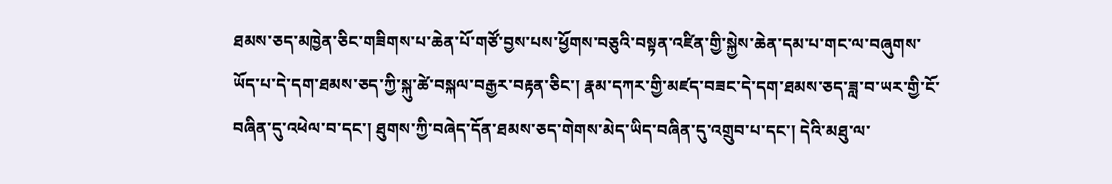ཐམས་ཅད་མཁྱེན་ཅིང་གཟིགས་པ་ཆེན་པོ་གཙོ་བྱས་པས་ཕྱོགས་བཅུའི་བསྟན་འཛིན་གྱི་སྐྱེས་ཆེན་དམ་པ་གང་ལ་བཞུགས་ཡོད་པ་དེ་དག་ཐམས་ཅད་ཀྱི་སྐུ་ཚེ་བསྐལ་བརྒྱར་བརྟན་ཅིང་། རྣམ་དཀར་གྱི་མཛད་བཟང་དེ་དག་ཐམས་ཅད་ཟླ་བ་ཡར་གྱི་ངོ་བཞིན་དུ་འཕེལ་བ་དང་། ཐུགས་ཀྱི་བཞེད་དོན་ཐམས་ཅད་གེགས་མེད་ཡིད་བཞིན་དུ་འགྲུབ་པ་དང་། དེའི་མཐུ་ལ་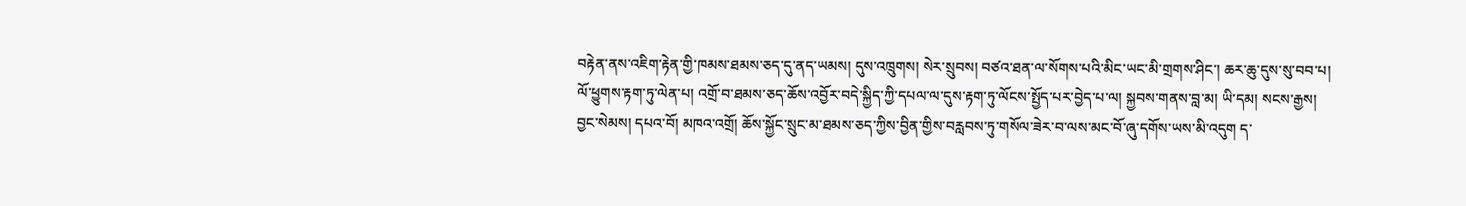བརྟེན་ནས་འཇིག་རྟེན་གྱི་ཁམས་ཐམས་ཅད་དུ་ནད་ཡམས། དུས་འཁྲུགས། སེར་སྲུབས། བཙའ་ཐན་ལ་སོགས་པའི་མིང་ཡང་མི་གྲགས་ཤིང་། ཆར་ཆུ་དུས་སུ་བབ་པ། ལོ་ཕྱུགས་རྟག་ཏུ་ལེན་པ། འགྲོ་བ་ཐམས་ཅད་ཆོས་འབྱོར་བདེ་སྐྱིད་ཀྱི་དཔལ་ལ་དུས་རྟག་ཏུ་ལོངས་སྤྱོད་པར་བྱེད་པ་ལ། སྐྱབས་གནས་བླ་མ། ཡི་དམ། སངས་རྒྱས། བྱང་སེམས། དཔའ་བོ། མཁའ་འགྲོ། ཆོས་སྐྱོང་སྲུང་མ་ཐམས་ཅད་ཀྱིས་བྱིན་གྱིས་བརླབས་ཏུ་གསོལ་ཟེར་བ་ལས་མང་བོ་ཞུ་དགོས་ཡས་མི་འདུག ད་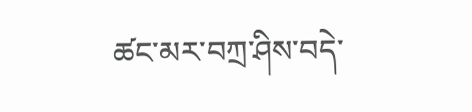ཚང་མར་བཀྲ་ཤིས་བདེ་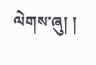ལེགས་ཞུ། །